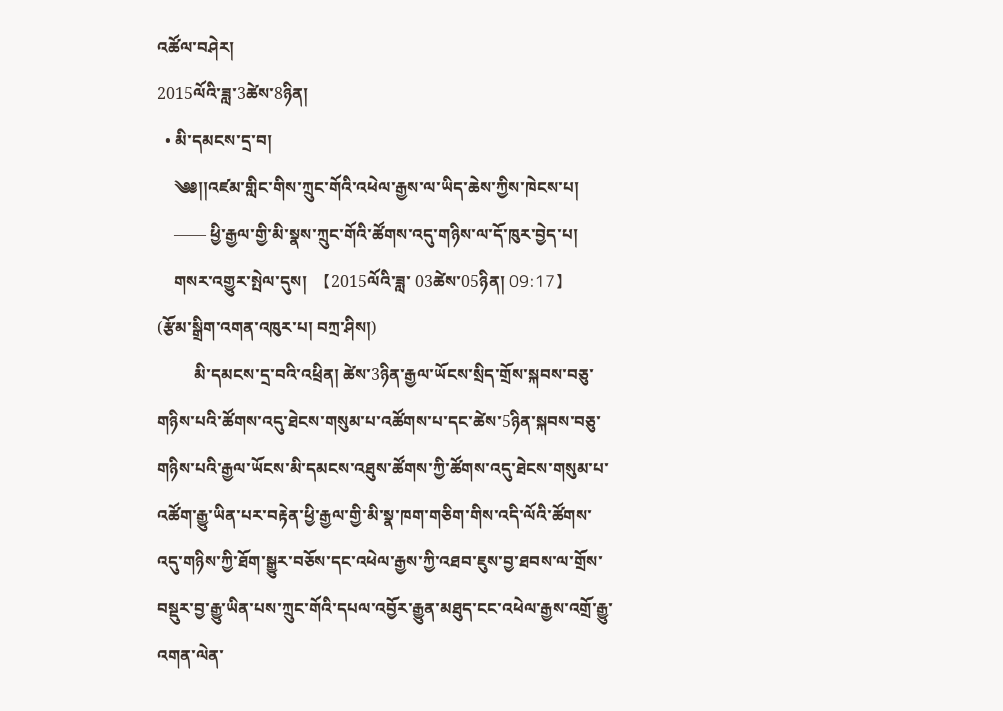འཚོལ་བཤེར།
2015ལོའི་ཟླ་3ཚེས་8ཉིན།
  • མི་དམངས་དྲ་བ།
    ༄༅།།འཛམ་གླིང་གིས་ཀྲུང་གོའི་འཕེལ་རྒྱས་ལ་ཡིད་ཆེས་ཀྱིས་ཁེངས་པ།
    —— ཕྱི་རྒྱལ་གྱི་མི་སྣས་ཀྲུང་གོའི་ཚོགས་འདུ་གཉིས་ལ་དོ་ཁུར་བྱེད་པ།
    གསར་འགྱུར་སྤེལ་དུས།  【2015ལོའི་ཟླ་ 03ཚེས་05ཉིན། 09:17】   (རྩོམ་སྒྲིག་འགན་འཁུར་པ། བཀྲ་ཤིས།)
         མི་དམངས་དྲ་བའི་འཕྲིན། ཚེས་3ཉིན་རྒྱལ་ཡོངས་སྲིད་གྲོས་སྐབས་བཅུ་གཉིས་པའི་ཚོགས་འདུ་ཐེངས་གསུམ་པ་འཚོགས་པ་དང་ཚེས་5ཉིན་སྐབས་བཅུ་གཉིས་པའི་རྒྱལ་ཡོངས་མི་དམངས་འཐུས་ཚོགས་ཀྱི་ཚོགས་འདུ་ཐེངས་གསུམ་པ་འཚོག་རྒྱུ་ཡིན་པར་བརྟེན་ཕྱི་རྒྱལ་གྱི་མི་སྣ་ཁག་གཅིག་གིས་འདི་ལོའི་ཚོགས་འདུ་གཉིས་ཀྱི་ཐོག་སྒྱུར་བཅོས་དང་འཕེལ་རྒྱས་ཀྱི་འཐབ་ཇུས་བྱ་ཐབས་ལ་གྲོས་བསྡུར་བྱ་རྒྱུ་ཡིན་པས་ཀྲུང་གོའི་དཔལ་འབྱོར་རྒྱུན་མཐུད་ངང་འཕེལ་རྒྱས་འགྲོ་རྒྱུ་འགན་ལེན་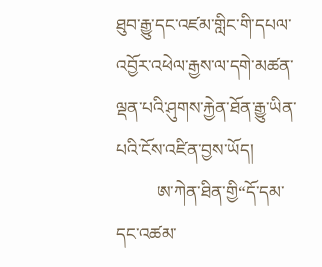ཐུབ་རྒྱུ་དང་འཛམ་གླིང་གི་དཔལ་འབྱོར་འཕེལ་རྒྱས་ལ་དགེ་མཚན་ལྡན་པའི་ཤུགས་རྐྱེན་ཐོན་རྒྱུ་ཡིན་པའི་ངོས་འཛིན་བྱས་ཡོད།
         ཨ་ཀེན་ཐིན་གྱི“དོ་དམ་དང་འཚམ་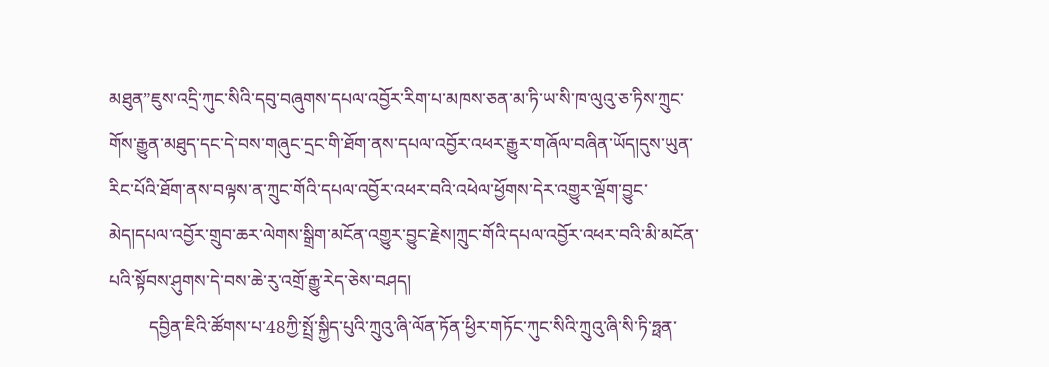མཐུན”ཇུས་འདྲི་ཀུང་སིའི་དབུ་བཞུགས་དཔལ་འབྱོར་རིག་པ་མཁས་ཅན་མ་ཏི་ཡ་སི་ཁ་ལུའུ་ཅ་ཏིས་ཀྲུང་གོས་རྒྱུན་མཐུད་དང་དེ་བས་གཞུང་དྲང་གི་ཐོག་ནས་དཔལ་འབྱོར་འཕར་རྒྱུར་གཞོལ་བཞིན་ཡོད།དུས་ཡུན་རིང་པོའི་ཐོག་ནས་བལྟས་ན་ཀྲུང་གོའི་དཔལ་འབྱོར་འཕར་བའི་འཕེལ་ཕྱོགས་དེར་འགྱུར་ལྡོག་བྱུང་མེད།དཔལ་འབྱོར་གྲུབ་ཆར་ལེགས་སྒྲིག་མངོན་འགྱུར་བྱུང་རྗེས།ཀྲུང་གོའི་དཔལ་འབྱོར་འཕར་བའི་མི་མངོན་པའི་སྟོབས་ཤུགས་དེ་བས་ཆེ་རུ་འགྲོ་རྒྱུ་རེད་ཅེས་བཤད།
         དབྱིན་ཇིའི་ཚོགས་པ་48ཀྱི་སྤྲོ་སྐྱིད་པུའི་ཀྲུའུ་ཞི་ལོན་ཏོན་ཕྱིར་གཏོང་ཀུང་སིའི་ཀྲུའུ་ཞི་སི་ཏི་ཧྥན་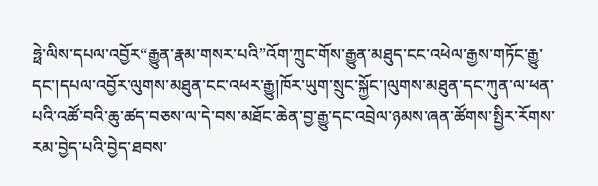ཧྥེ་ལིས་དཔལ་འབྱོར“རྒྱུན་རྣམ་གསར་པའི”འོག་ཀྲུང་གོས་རྒྱུན་མཐུད་ངང་འཕེལ་རྒྱས་གཏོང་རྒྱུ་དང་།དཔལ་འབྱོར་ལུགས་མཐུན་ངང་འཕར་རྒྱུ།ཁོར་ཡུག་སྲུང་སྐྱོང་།ལུགས་མཐུན་དང་ཀུན་ལ་ཕན་པའི་འཚོ་བའི་ཆུ་ཚད་བཅས་ལ་དེ་བས་མཐོང་ཆེན་བྱ་རྒྱུ་དང་འབྲེལ་ཉམས་ཞན་ཚོགས་སྤྱིར་རོགས་རམ་བྱེད་པའི་བྱེད་ཐབས་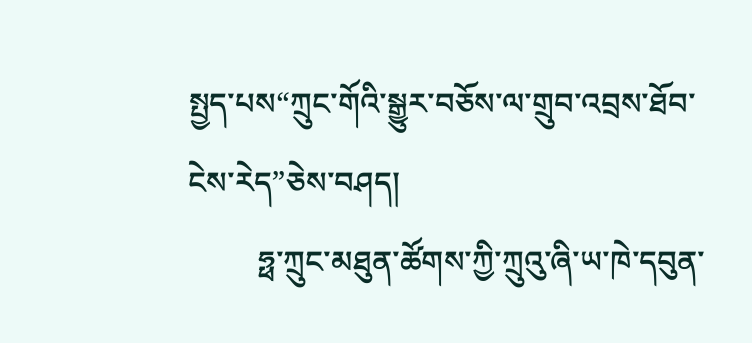སྤྱད་པས“ཀྲུང་གོའི་སྒྱུར་བཅོས་ལ་གྲུབ་འབྲས་ཐོབ་ངེས་རེད”ཅེས་བཤད།
         ཧྥ་ཀྲུང་མཐུན་ཚོགས་ཀྱི་ཀྲུའུ་ཞི་ཡ་ཁེ་དབུན་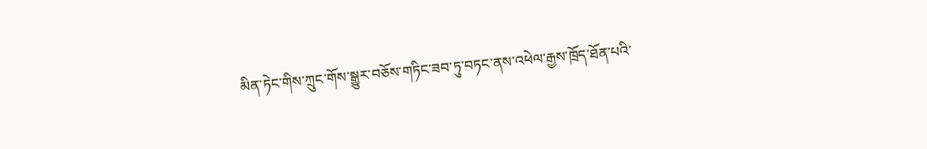མིན་ཏེང་གིས་ཀྲུང་གོས་སྒྱུར་བཅོས་གཏིང་ཟབ་ཏུ་བཏང་ནས་འཕེལ་རྒྱས་ཁྲོད་ཐོན་པའི་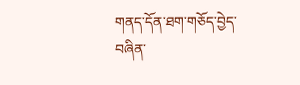གནད་དོན་ཐག་གཅོད་བྱེད་བཞིན་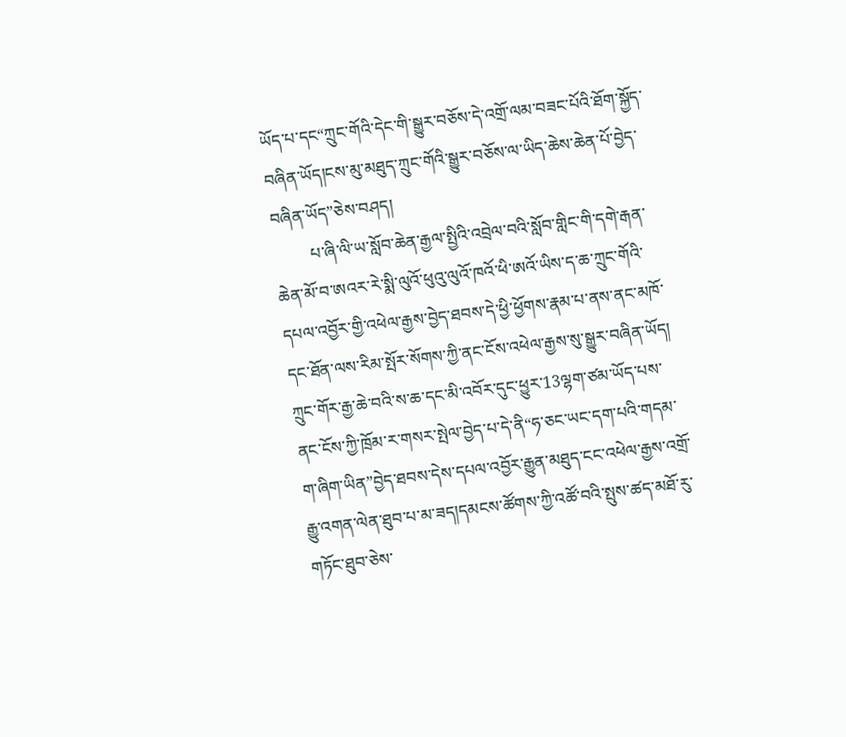ཡོད་པ་དང“ཀྲུང་གོའི་དེང་གི་སྒྱུར་བཅོས་དེ་འགྲོ་ལམ་བཟང་པོའི་ཐོག་སྐྱོད་བཞིན་ཡོད།ངས་མུ་མཐུད་ཀྲུང་གོའི་སྒྱུར་བཅོས་ལ་ཡིད་ཆེས་ཆེན་པོ་བྱེད་བཞིན་ཡོད”ཅེས་བཤད།
         པ་ཞི་ལི་ཡ་སློབ་ཆེན་རྒྱལ་སྤྱིའི་འབྲེལ་བའི་སློབ་གླིང་གི་དགེ་རྒན་ཆེན་མོ་བ་ཨའར་རེ་སྨི་ལུའོ་ཕུའུ་ལུའོ་ཁའོ་ཕི་ཨའོ་ཡིས་ད་ཆ་ཀྲུང་གོའི་དཔལ་འབྱོར་གྱི་འཕེལ་རྒྱས་བྱེད་ཐབས་དེ་ཕྱི་ཕྱོགས་རྣམ་པ་ནས་ནང་མཁོ་དང་ཐོན་ལས་རིམ་སྤོར་སོགས་ཀྱི་ནང་ངོས་འཕེལ་རྒྱས་སུ་སྒྱུར་བཞིན་ཡོད། ཀྲུང་གོར་རྒྱ་ཆེ་བའི་ས་ཆ་དང་མི་འབོར་དུང་ཕྱུར་13ལྷག་ཙམ་ཡོད་པས་ནང་ངོས་ཀྱི་ཁྲོམ་ར་གསར་སྤེལ་བྱེད་པ་དེ་ནི“ཧ་ཅང་ཡང་དག་པའི་གདམ་ག་ཞིག་ཡིན”བྱེད་ཐབས་དེས་དཔལ་འབྱོར་རྒྱུན་མཐུད་ངང་འཕེལ་རྒྱས་འགྲོ་རྒྱུ་འགན་ལེན་ཐུབ་པ་མ་ཟད།དམངས་ཚོགས་ཀྱི་འཚོ་བའི་སྤུས་ཚད་མཐོ་རུ་གཏོང་ཐུབ་ཅེས་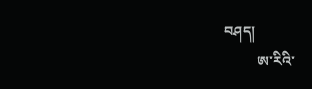བཤད།
         ཨ་རིའི་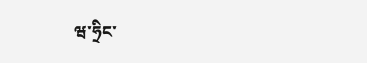ཝ་ཧྲིང་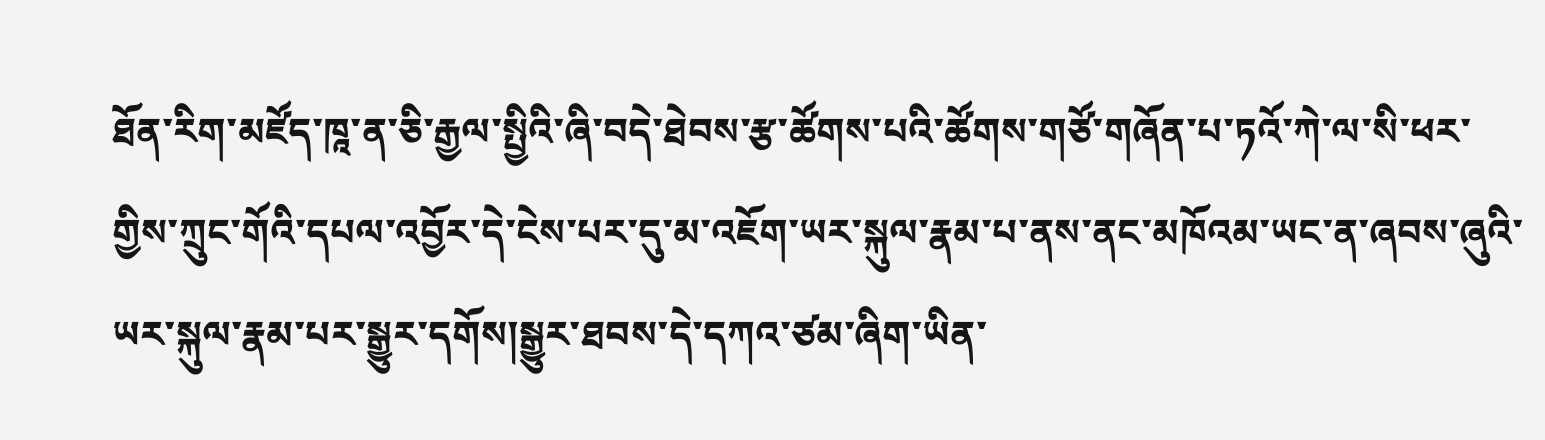ཐོན་རིག་མཛོད་ཁཱ་ན་ཅི་རྒྱལ་སྤྱིའི་ཞི་བདེ་ཐེབས་རྩ་ཚོགས་པའི་ཚོགས་གཙོ་གཞོན་པ་ཏའོ་ཀེ་ལ་སི་ཕར་གྱིས་ཀྲུང་གོའི་དཔལ་འབྱོར་དེ་ངེས་པར་དུ་མ་འཇོག་ཡར་སྐུལ་རྣམ་པ་ནས་ནང་མཁོའམ་ཡང་ན་ཞབས་ཞུའི་ཡར་སྐུལ་རྣམ་པར་སྒྱུར་དགོས།སྒྱུར་ཐབས་དེ་དཀའ་ཙམ་ཞིག་ཡིན་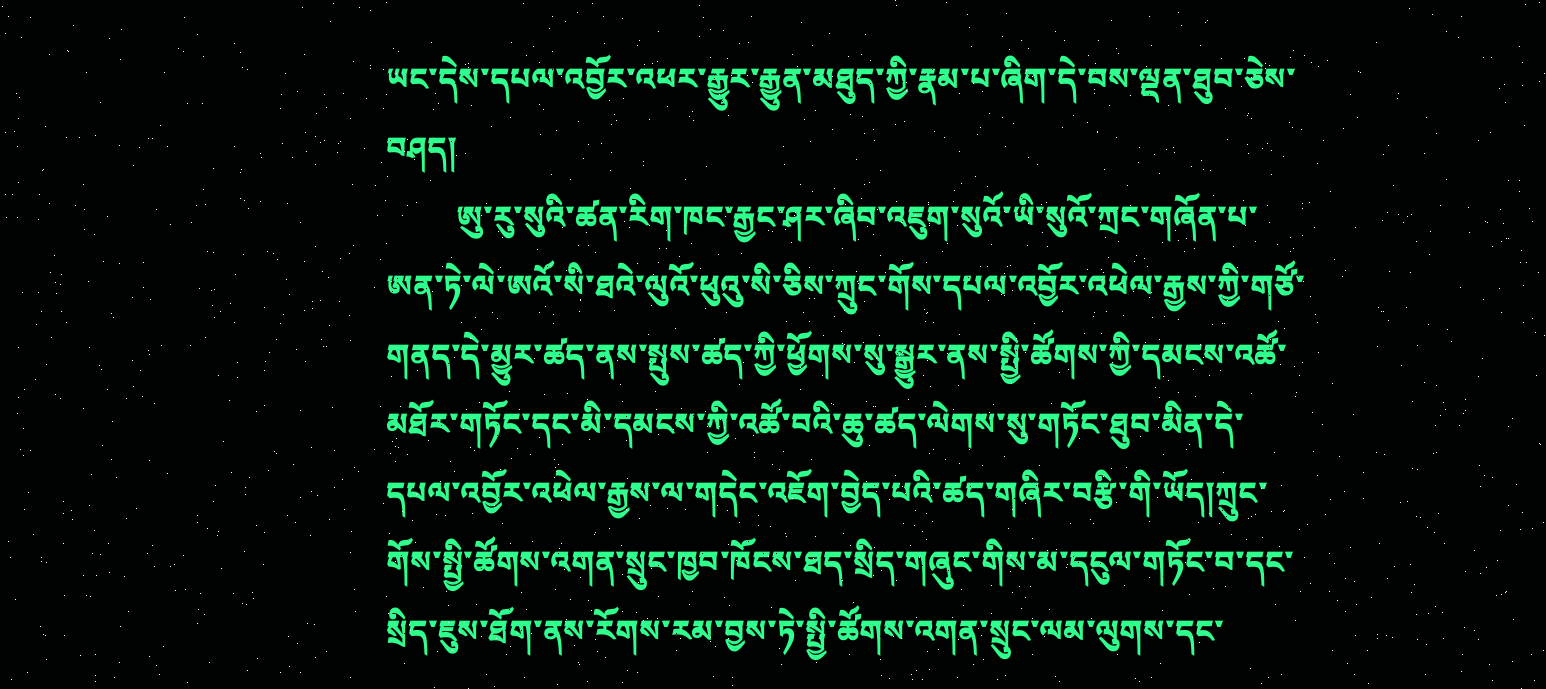ཡང་དེས་དཔལ་འབྱོར་འཕར་རྒྱུར་རྒྱུན་མཐུད་ཀྱི་རྣམ་པ་ཞིག་དེ་བས་ལྡན་ཐུབ་ཅེས་བཤད།
         ཨུ་རུ་སུའི་ཚན་རིག་ཁང་རྒྱང་ཤར་ཞིབ་འཇུག་སུའོ་ཡི་སུའོ་ཀྲང་གཞོན་པ་ཨན་ཏེ་ལེ་ཨའོ་སི་ཐའེ་ལུའོ་ཕུའུ་སི་ཅིས་ཀྲུང་གོས་དཔལ་འབྱོར་འཕེལ་རྒྱས་ཀྱི་གཙོ་གནད་དེ་མྱུར་ཚད་ནས་སྤུས་ཚད་ཀྱི་ཕྱོགས་སུ་སྒྱུར་ནས་སྤྱི་ཚོགས་ཀྱི་དམངས་འཚོ་མཐོར་གཏོང་དང་མི་དམངས་ཀྱི་འཚོ་བའི་ཆུ་ཚད་ལེགས་སུ་གཏོང་ཐུབ་མིན་དེ་དཔལ་འབྱོར་འཕེལ་རྒྱས་ལ་གདེང་འཇོག་བྱེད་པའི་ཚད་གཞིར་བརྩི་གི་ཡོད།ཀྲུང་གོས་སྤྱི་ཚོགས་འགན་སྲུང་ཁྱབ་ཁོངས་ཐད་སྲིད་གཞུང་གིས་མ་དངུལ་གཏོང་བ་དང་སྲིད་ཇུས་ཐོག་ནས་རོགས་རམ་བྱས་ཏེ་སྤྱི་ཚོགས་འགན་སྲུང་ལམ་ལུགས་དང་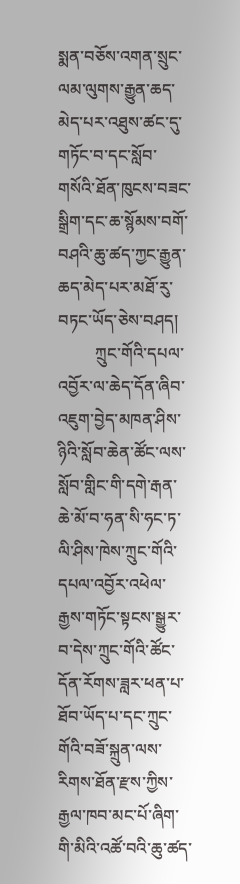སྨན་བཅོས་འགན་སྲུང་ལམ་ལུགས་རྒྱུན་ཆད་མེད་པར་འཐུས་ཚང་དུ་གཏོང་བ་དང་སློབ་གསོའི་ཐོན་ཁུངས་བཟང་སྒྲིག་དང་ཆ་སྙོམས་བགོ་བཤའི་ཆུ་ཚད་ཀྱང་རྒྱུན་ཆད་མེད་པར་མཐོ་རུ་བཏང་ཡོད་ཅེས་བཤད།
         ཀྲུང་གོའི་དཔལ་འབྱོར་ལ་ཆེད་དོན་ཞིབ་འཇུག་བྱེད་མཁན་ཤིས་ཉིའི་སློབ་ཆེན་ཚོང་ལས་སློབ་གླིང་གི་དགེ་རྒན་ཆེ་མོ་བ་ཧན་སི་ཧང་ཏ་ལི་ཤིས་ཁེས་ཀྲུང་གོའི་དཔལ་འབྱོར་འཕེལ་རྒྱས་གཏོང་སྟངས་སྒྱུར་བ་དེས་ཀྲུང་གོའི་ཚོང་དོན་རོགས་ཟླར་ཕན་པ་ཐོབ་ཡོད་པ་དང་ཀྲུང་གོའི་བཟོ་སྐྲུན་ལས་རིགས་ཐོན་རྫས་ཀྱིས་རྒྱལ་ཁབ་མང་པོ་ཞིག་གི་མིའི་འཚོ་བའི་ཆུ་ཚད་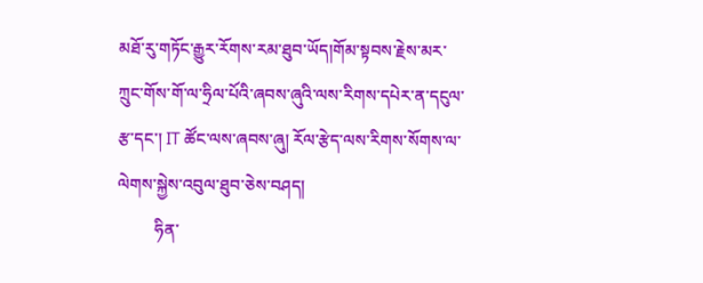མཐོ་རུ་གཏོང་རྒྱུར་རོགས་རམ་ཐུབ་ཡོད།གོམ་སྟབས་རྗེས་མར་ཀྲུང་གོས་གོ་ལ་ཧྲིལ་པོའི་ཞབས་ཞུའི་ལས་རིགས་དཔེར་ན་དངུལ་རྩ་དང་། IT ཚོང་ལས་ཞབས་ཞུ། རོལ་རྩེད་ལས་རིགས་སོགས་ལ་ལེགས་སྐྱེས་འབུལ་ཐུབ་ཅེས་བཤད།
         ཧིན་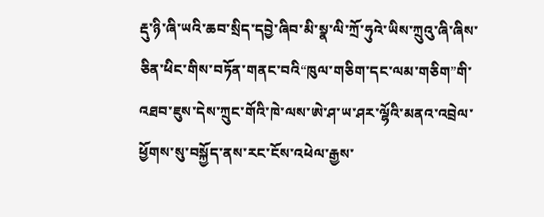རྡུ་ཉི་ཞི་ཡའི་ཆབ་སྲིད་དབྱེ་ཞིབ་མི་སྣ་ལི་ཀྲོ་ཧུའེ་ཡིས་ཀྲུའུ་ཞི་ཞིས་ཅིན་ཕིང་གིས་བཏོན་གནང་བའི“ཁུལ་གཅིག་དང་ལམ་གཅིག”གི་འཐབ་ཇུས་དེས་ཀྲུང་གོའི་ཁེ་ལས་ཨེ་ཤ་ཡ་ཤར་ལྷོའི་མནའ་འབྲེལ་ཕྱོགས་སུ་བསྐྱོད་ནས་རང་ངོས་འཕེལ་རྒྱས་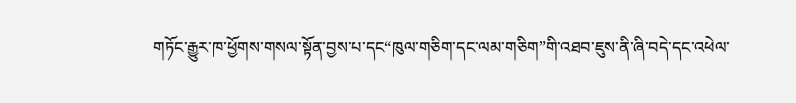གཏོང་རྒྱུར་ཁ་ཕྱོགས་གསལ་སྟོན་བྱས་པ་དང“ཁུལ་གཅིག་དང་ལམ་གཅིག”གི་འཐབ་ཇུས་ནི་ཞི་བདེ་དང་འཕེལ་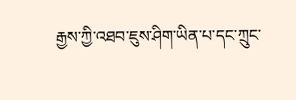རྒྱས་ཀྱི་འཐབ་ཇུས་ཤིག་ཡིན་པ་དང་ཀྲུང་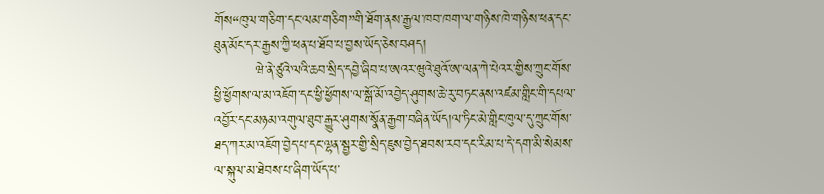གོས“ཁུལ་གཅིག་དང་ལམ་གཅིག”གི་ཐོག་ནས་རྒྱལ་ཁབ་ཁག་ལ་གཉིས་ཁེ་གཉིས་ཕན་དང་ཐུན་མོང་དར་རྒྱས་ཀྱི་ཕན་པ་ཐོབ་པ་བྱས་ཡོད་ཅེས་བཤད།
         ཝེ་ནེ་ཙུའེ་ལའི་ཆབ་སྲིད་དབྱེ་ཞིབ་པ་ཨའར་ཝུའེ་ཐུའོ་ཨ་ལན་ཀེ་པེའར་གྱིས་ཀྲུང་གོས་ཕྱི་ཕྱོགས་ལ་མ་འཇོག་དང་ཕྱི་ཕྱོགས་ལ་སྒོ་མོ་འབྱེད་ཤུགས་ཆེ་རུ་བཏང་ནས་འཛམ་གླིང་གི་དཔལ་འབྱོར་དང་མཉམ་འགུལ་ཐུབ་རྒྱུར་ཤུགས་སྣོན་རྒྱག་བཞིན་ཡོད།ལ་ཏིང་མེ་གླིང་ཁུལ་དུ་ཀྲུང་གོས་ཐད་ཀར་མ་འཇོག་བྱེད་པ་དང་ལྷན་སྦྱར་གྱི་སྲིད་ཇུས་བྱེད་ཐབས་རབ་དང་རིམ་པ་དེ་དག་མི་སེམས་ལ་སྐུལ་མ་ཐེབས་པ་ཞིག་ཡོད་པ་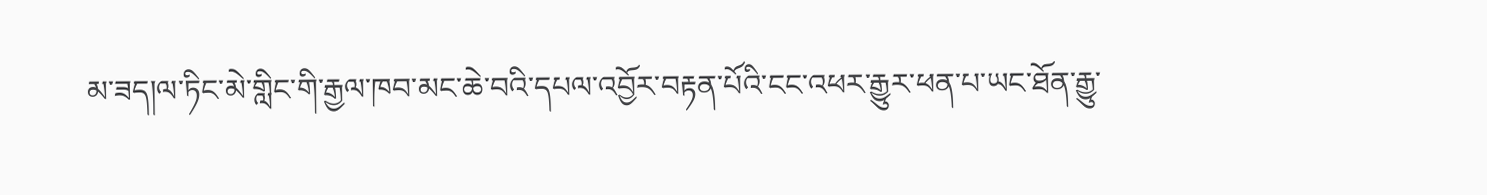མ་ཟད།ལ་ཏིང་མེ་གླིང་གི་རྒྱལ་ཁབ་མང་ཆེ་བའི་དཔལ་འབྱོར་བརྟན་པོའི་ངང་འཕར་རྒྱུར་ཕན་པ་ཡང་ཐོན་རྒྱུ་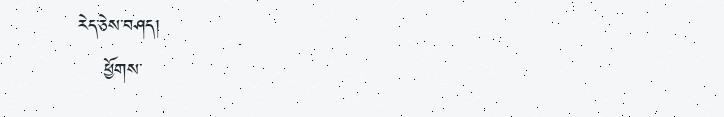རེད་ཅེས་བཤད།
    ཕྱོགས་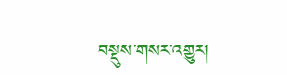བསྡུས་གསར་འགྱུར།